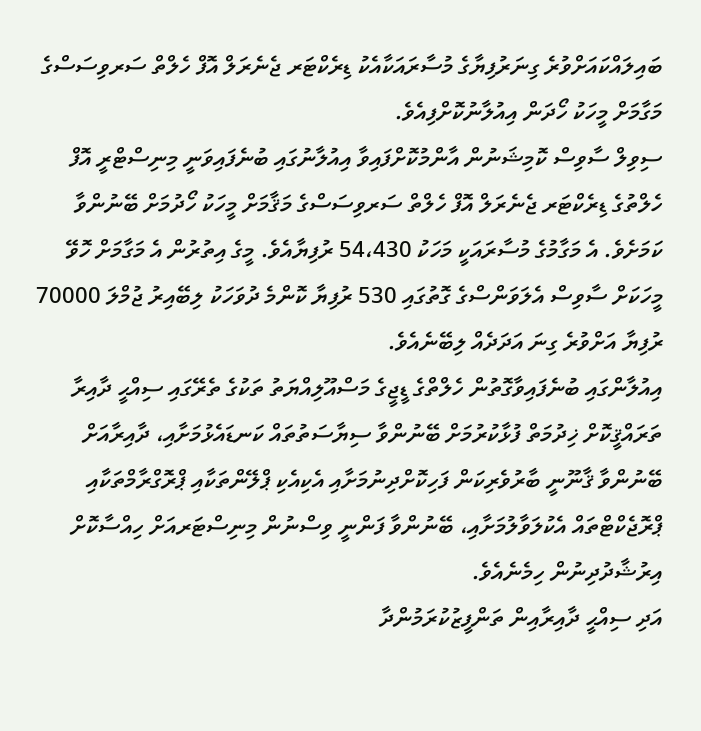ބައިލައްކައަށްވުރެ ގިނަރުފިޔާގެ މުސާރައަކާއެކު ޑިރެކްޓަރ ޖެނެރަލް އޮފް ހެލްތް ސަރވިސަސްގެ މަގާމަށް މީހަކު ހޯދަން އިއުލާނުކޮށްފިއެވެ.
ސިވިލް ސާވިސް ކޮމިޝަނުން އާންމުކޮށްފައިވާ އިއުލާނުގައި ބުނެފައިވަނީ މިނިސްޓްރީ އޮފް ހެލްތުގެ ޑިރެކްޓަރ ޖެނެރަލް އޮފް ހެލްތް ސަރވިސަސްގެ މަޤާމަށް މީހަކު ހޯދުމަށް ބޭނުންވާ ކަމަށެވެ. އެ މަގާމުގެ މުސާރައަކީ މަހަކު 54،430 ރުފިޔާއެވެ. މީގެ އިތުރުން އެ މަގާމަށް ހޮވޭ މީހަކަށް ސާވިސް އެލަވަންސްގެ ގޮތުގައި 530 ރުފިޔާ ކޮންމެ ދުވަހަކު ލިބޭއިރު ޖުމްލަ 70000 ރުފިޔާ އަށްވުރެ ގިނަ އަދަދެއް ލިބޭނެއެވެ.
އިއުލާންގައި ބުނެފައިވާގޮތުން ހެލްތްގެ ޑީޖީގެ މަސްއޫލިއްޔަތު ތަކުގެ ތެރޭގައި ސިއްޙީ ދާއިރާ ތަރައްޤީކޮށް ޚިދުމަތް ފުޅާކުރުމަށް ބޭނުންވާ ސިޔާސަތުތައް ކަނޑައެޅުމަށާއި، ދާއިރާއަށް ބޭނުންވާ ޤާނޫނީ ބާރުވެރިކަން ފަހިކޮށްދިނުމަށާއި އެކިއެކި ޕްލޭންތަކާއި ޕްރޮގްރާމްތަކާއި ޕްރޮޖެކްޓްތައް އެކުލަވާލުމަށާއި، ބޭނުންވާ ފަންނީ ވިސްނުން މިނިސްޓަރއަށް ހިއްސާކޮށް އިރުޝާދުދިނުން ހިމެނެއެވެ.
އަދި ސިއްޙީ ދާއިރާއިން ތަންފީޒުކުރަމުންދާ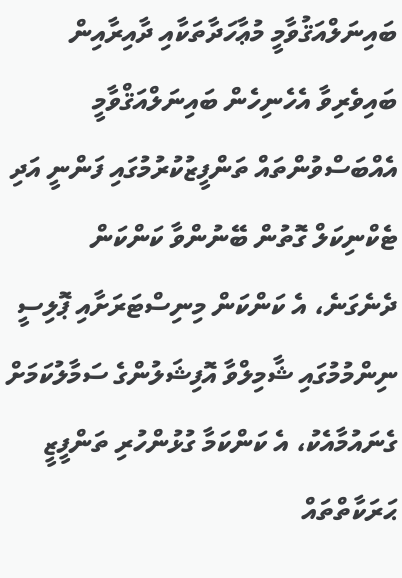ބައިނަލްއަޤުވާމީ މުޢާހަދާތަކާއި ދާއިރާއިން ބައިވެރިވާ އެހެނިހެން ބައިނަލްއަޤްވާމީ އެއްބަސްވުންތައް ތަންފީޒުކުރުމުގައި ފަންނީ އަދި ޓެކްނިކަލް ގޮތުން ބޭނުންވާ ކަންކަން ދެނެގަނެ، އެ ކަންކަން މިނިސްޓަރަށާއި ޕޮލިސީ ނިންމުމުގައި ޝާމިލްވާ އޮފިޝަލުންގެ ސަމާލުކަމަށް ގެނައުމާއެކު، އެ ކަންކަމާ ގުޅުންހުރި ތަންފީޒީ ޙަރަކާތްތައް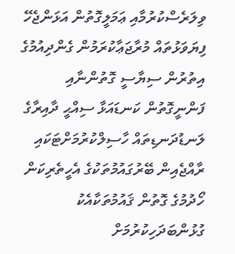ވިލަރެސްކުރުމާއި ޢަމަލީގޮތުން އަޅަންޖެހޭ ފިޔަވަޅުތައް މުރާޖަޢާކުރަމުން ގެންދިއުމުގެ އިތުރުން ސިޔާސީ ގޮތުންނާއި ފަންނީގޮތުން ކަނޑައަޅާ ސިއްޙީ ދާއިރާގެ ލަނޑުދަނޑިތައް ހާސިލްކުރުމަށްޓަކައި ރާއްޖެއިން ބޭރުގައުމުތަކުގެ އެހީތެރިކަން ހޯދުމުގެ ގޮތުން ޤައުމުތަކާއެކު ގުޅުންބަދަހިކުރުމަށް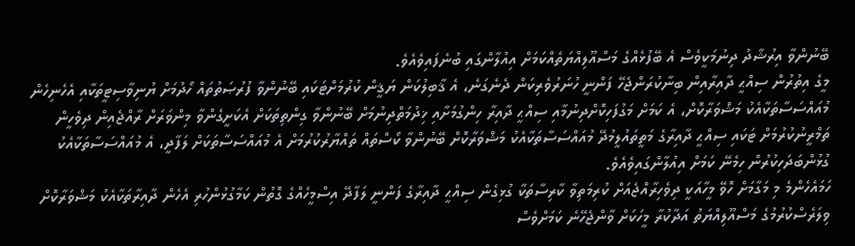ބޭނުންވާ އިރުޝާދު ދިނުމަކީވެސް އެ ބޭފުޅެއްގެ މަސްއޫލިއްޔަތެއްކަމަށް އިއުލާންގައި ބުނެފައިވެއެވެ.
މީގެ އިތުރުން ސިއްޙީ ދާއިރާއިން ބިނާކުރަންޖެހޭ ފަންނީ ހުނަރުވެރިކަން ދެނެގަނެ، އެ ޤާބިލުކަން ޔަޤީން ކުރުމަށްޓަކައި ބޭނުންވާ ފުރުޞަތުތައް ހޯދުމަށް ޔުނިވާސިޓީތަކާއި އެހެނިހެން މުއައްސަސާތަކާއެކު މަޝްވަރާކޮށް، އެ ކަމަށް މަގުފަހިކޮށްދިނުމާއި ސިއްޙީ ދާއިރާ ހިންގުމަށާއި ޚިދުމަތްދިނުމަށް ބޭނުންވާ ގިންތިތަކަށް އެކަށީގެންވާ މިންވަރަށް ރާއްޖެއިން ދިވެހީން ތަމްރީނުކުރުމަށް ޓަކައި ސިއްޙީ ދާއިރާގެ މަތީތައުލީމުދޭ މުއައްސަސާތަކާއެކު މަޝްވަރާކޮށް ބޭނުންވާ ކޯސްތައް ތައްޔާރުކުރުމަށް އެ މުއައްސަސާތަކަށް ލަފާދީ، އެ މުއައްސަސާތަކާއެކު ގުޅުންބަދަހިކުރުން ހިމެނޭ ކަމަށް އިއުލާންގައިވެއެވެ.
ހަމައެހެންމެ މި މަގާމަށް ހޮވޭ މީހާއަކީ ދިވެހިރާއްޖެއަށް ކުރިމަތިވާ ކާރިސާތަކާ ގުޅިގެން ސިއްޙީ ދާއިރާގެ ފަންނީ ލަފާދޭ އިސްމީހެއްގެ ގޮތުން ކަމާގުޅުންހުރި އެހެން ދާއިރާތަކާއެކު މަޝްވަރާކޮށް ވިލަރެސްކުރުމުގެ މަސްއޫލިއްޔަތު އަދާކުރާ މީހަކަށް ވާންޖެހޭނެ ކަމަށްވެސް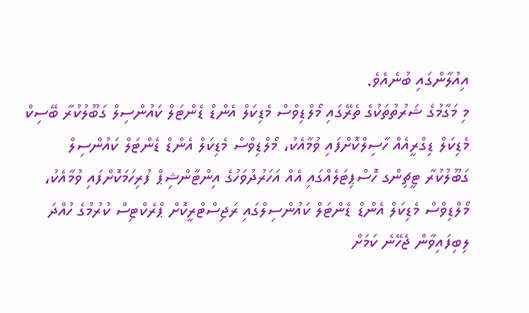އިއުލާންގައި ބުނެއެވެ.
މި މަގާމުގެ ޝަރުތުތަކުގެ ތެރޭގައި މޯލްޑިވްސް މެޑިކަލް އެންޑް ޑެންޓަލް ކައުންސިލް ގަބޫލުކުރާ ބޭސިކް މެޑިކަލް ޑިގްރީއެއް ހާސިލްކޮށްފައި ވުމާއެކު، މޯލްޑިވްސް މެޑިކަލް އެންޑް ޑެންޓަލް ކައުންސިލް ގަބޫލުކުރާ ޓީޗިންގ ހޮސްޕިޓަލެއްގައި އެއް އަހަރުދުވަހުގެ އިންޓާންޝިޕް ފުރިހަމަކޮށްފައި ވުމާއެކު، މޯލްޑިވްސް މެޑިކަލް އެންޑް ޑެންޓަލް ކައުންސިލްގައި ރަޖިސްޓްރީކޮށް ޕްރެކްޓިސް ކުރުމުގެ ހުއްދަ ލިބިފައިވާން ޖެހޭނެ ކަމަށް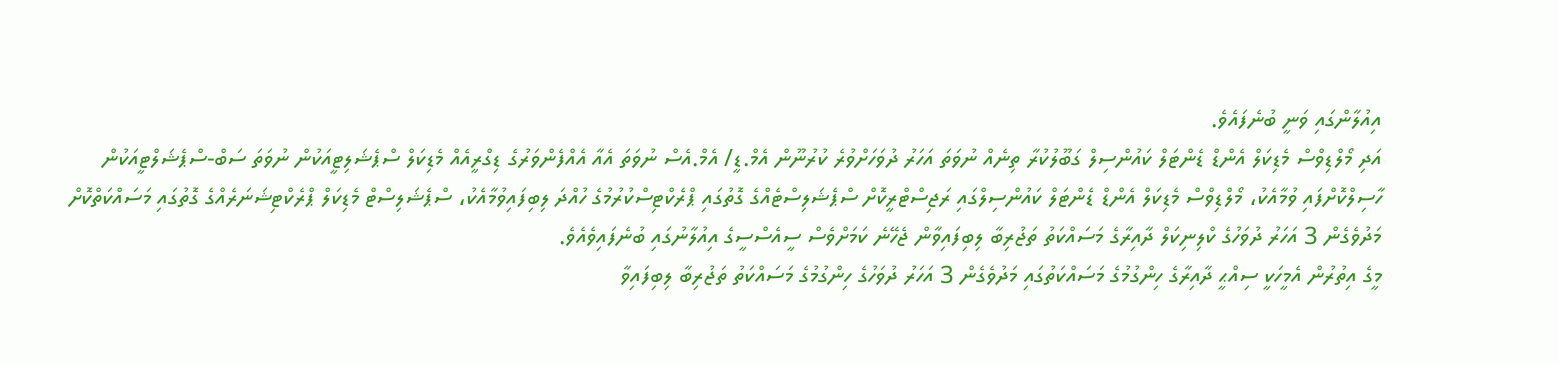އިއުލާންގައި ވަނީ ބުނެފައެވެ.
އަދި މޯލްޑިވްސް މެޑިކަލް އެންޑް ޑެންޓަލް ކައުންސިލް ގަބޫލުކުރާ ތިނެއް ނުވަތަ އަހަރު ދުވަހަށްވުރެ ކުރުނޫން އެމް.ޑީ/ އެމް.އެސް ނުވަތަ އެއާ އެއްފެންވަރުގެ ޑިގްރީއެއް މެޑިކަލް ސްޕެޝަލިޓީއަކުން ނުވަތަ ސަބް-ސްޕެޝަލްޓީއަކުން ހާސިލްކޮށްފައި ވުމާއެކު، މޯލްޑިވްސް މެޑިކަލް އެންޑް ޑެންޓަލް ކައުންސިލްގައި ރަޖިސްޓްރީކޮށް ސްޕެޝަލިސްޓެއްގެ ގޮތުގައި ޕްރެކްޓިސްކުރުމުގެ ހުއްދަ ލިބިފައިވުމާއެކު، ސްޕެޝަލިސްޓް މެޑިކަލް ޕްރެކްޓިޝަނަރެއްގެ ގޮތުގައި މަސައްކަތްކޮށް މަދުވެގެން 3 އަހަރު ދުވަހުގެ ކްލިނިކަލް ދާއިރާގެ މަސައްކަތު ތަޖުރިބާ ލިބިފައިވާން ޖެހޭނެ ކަމަށްވެސް ސީއެސްސީގެ އިއުލާނުގައި ބުނެފައިވެއެވެ.
މީގެ އިތުރުން އެމީހަކީ ސިއްޙީ ދާއިރާގެ ހިންގުމުގެ މަސައްކަތުގައި މަދުވެގެން 3 އަހަރު ދުވަހުގެ ހިންގުމުގެ މަސައްކަތު ތަޖުރިބާ ލިބިފައިވާ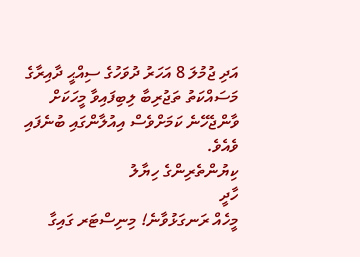އަދި ޖުމުލަ 8 އަހަރު ދުވަހުގެ ސިއްޙީ ދާއިރާގެ މަސައްކަތު ތަޖުރިބާ ލިބިފައިވާ މީހަކަށް ވާންޖެހޭނެ ކަމަށްވެސް އިއުލާންގައި ބުނެފައި ވެއެވެ.
ކިޔުންތެރިންގެ ހިޔާލު
ހާދީ
މީހެއް ރަނގަޅުވާނެ! މިނިސްޓަރ ގައިގާ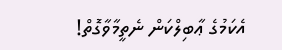އެކަމުގެ ޢާބިލްކަން ނެތީމާވާގޮތް!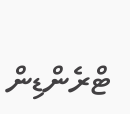ޓްރެންޑިން